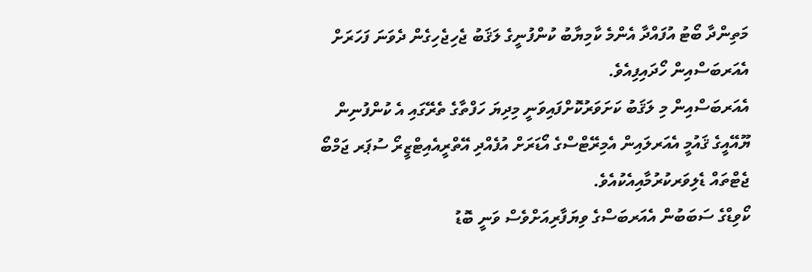މަތިންދާ ބޯޓު އުފައްދާ އެންމެ ކާމިޔާބު ކުންފުނީގެ ލަޤަބު ޖެހިޖެހިގެން ދެވަނަ ފަހަރަށް އެއަރބަސްއިން ހޯދައިފިއެވެ.
އެއަރބަސްއިން މި ލަޤަބު ކަށަވަރުކޮށްފައިވަނީ މިދިޔަ ހަފްތާގެ ތެރޭގައި އެ ކުންފުނިން ޔޫއޭއީގެ ޤައުމީ އެއަރލައިން އެމިރޭޓްސްގެ އޯޑަރަށް އުފެއްދި އޭތްރީއެއިޓްޒީރޯ ސުޕަރ ޖަމްބޯ ޖެޓްތައް ޑެލިވަރކުރުމާއިއެކުއެވެ.
ކޯވިޑްގެ ސަބަބުން އެއަރބަސްގެ ވިޔަފާރިއަށްވެސް ވަނީ ބޮޑު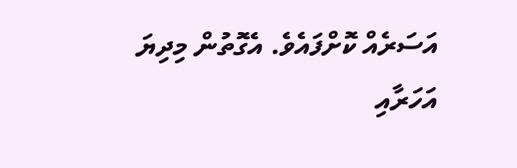އަސަރެއް ކޮށްފައެވެ. އެގޮތުން މިދިޔަ އަހަރާއި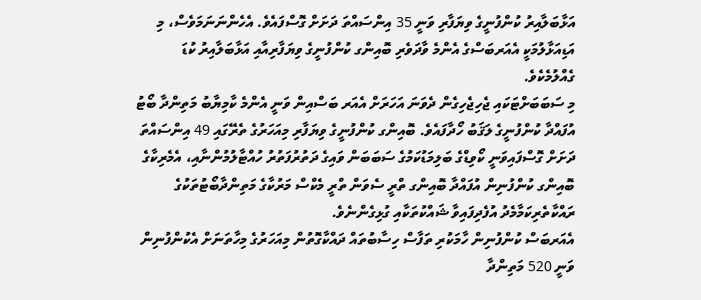އަޅާބަލާއިރު ކުންފުނީގެ ވިޔަފާރި ވަނީ 35 އިންސައްތަ ދަށަށް ގޮސްފައެވެ. އެހެންނަނަމަވެސް، މި އަޑިއަޅާލުމަކީ އެއަރބަސްގެ އެންމެ ވާދަވެރި ބޮއިންގ ކުންފުނީގެ ވިޔަފާރިއާއި އަޅާބަލާއިރު ކުޑަ ގެއްލުމެކެވެ.
މި ސަބަބަށްޓަކައި ޖެހިޖެހިގެން ދެވަނަ އަހަރަށް އެއަރ ބަސްއިން ވަނީ އެންމެ ކާމިޔާބު މަތިންދާ ބޯޓު އުފައްދާ ކުންފުނީގެ ލަޤަބު ހޯދާފައެވެ. ބޮއިންގ ކުންފުނީގެ ވިޔަފާރި މިއަހަރުގެ ތެރޭގައި 49 އިންސައްތަ ދަށަށް ގޮސްފައިވަނީ ކޯވިޑްގެ ބަލިމަޑުކަމުގެ ސަބަބަން ވައިގެ ދަތުރުފަތުރު ހުއްޓާލުމުންނާއި، އެމެރިކާގެ ބޮއިންގ ކުންފުނިން އުފައްދާ ބޮއިންގ ތްރީ ސެވަން ތްރީ މެކްސް މަރުކާގެ މަތިންދާބޯޓުތަކުގެ ރައްކާތެރިކަމާމެދު އުފެދިފައިވާ ޝައްކުތަކާއި ގުޅިގެންނެވެ.
އެއަރބަސް ކުންފުނިން ހާމަކުރި ތަފާސް ހިސާބުތައް ދައްކާގޮތުން މިއަހަރުގެ މިހާތަނަށް އެކުންފުނިން ވަނީ 520 މަތިންދާ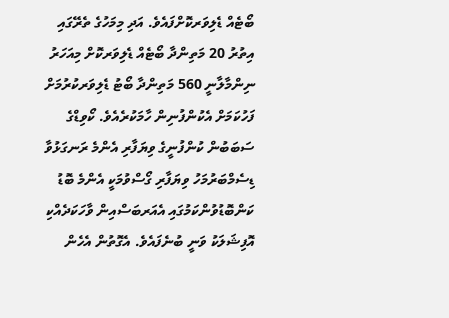ބޯޓެއް ޑެލިވަރކޮށްފައެވެ. އަދި މިމަހުގެ ތެރޭގައި އިތުރު 20 މަތިންދާ ބޯޓެއް ޑެލިވަރކޮށް މިއަހަރު ނިންމާލާނީ 560 މަތިންދާ ބޯޓު ޑެލިވަރކުރުމަށް ފަހުކަމަށް އެކުންފުނިން ހާމަކުރެއެވެ. ކޯވިޑްގެ ސަބަބުން ކުންފުނީގެ ވިޔަފާރި އެންމެ ރަނގަޅުވާ ޑިސެމްބަރުމަހު ވިޔަފާރި ގޯސްވުމަކީ އެންމެ ބޮޑު ކަންބޮޑުވުންކަމުގައި އެއަރބަސްއިން ވާހަކަދެއްކި އޮފިޝަލަކު ވަނީ ބުނެފައެވެ. އެގޮތުން އެހެން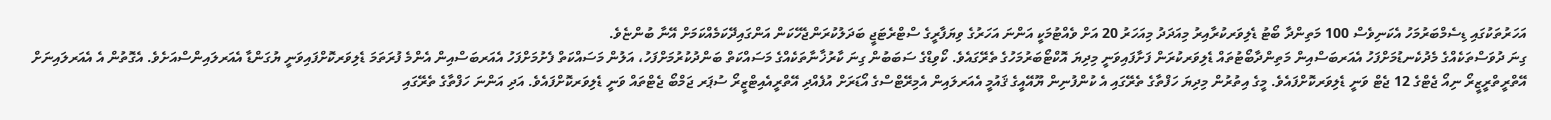އަހަރުތަކުގައި ޑިސެމްބަރުމަހު އެކަނިވެސް 100 މަތިންދާ ބޯޓު ޑެލިވަރކުރާއިރު މިއަދަދު މިއަހަރު 20 އަށް ވެއްޓުމަކީ އަންނަ އަހަރުގެ ވިޔަފާރީގެ ސްޓްރެޓަޖީ ބަދަލުކުރަންޖެހޭކަން އަންގައިދޭކަމެއްކަމަށް އޭނާ ބުންޏެވެ.
ގިނަ ދުވަސްތަކެއްގެ މެދުކެނޑުމަށްފަހު އެއަރބަސްއިން މަތިންދާބޯޓުތައް ޑެލިވަރކުރަން ފަށާފައިވަނީ މިދިޔަ އޮކްޓޯބަރުމަހުގެ ތެރޭގައެވެ. ކޯވިޑްގެ ސަބަބުން ގިނަ ކާރުޚާނާތަކެއްގެ މަސައްކަތް ބަންދުކުރުމަށްފަހު، އަލުން މަސައްކަތް ފެށުމަށްފަހު އެއަރބަސްއިން އެންމެ ފުރަތަމަ ޑެލިވަރކޮށްފައިވަނީ ޔުގަންޑާ އެއަރލައިންސްއަށެވެ. އެގޮތުން އެ އެއަރލައިނަށް އޭތްރީތްރީޒީރޯ ނިއޯ ޖެޓްގެ 12 ޖެޓް ވަނީ ޑެލިވަރކޮށްފައެވެ. މީގެ އިތުރުން މިދިޔަ ހަފްތާގެ ތެރޭގައި އެ ކުންފުނިން ޔޫއޭއީގެ ޤައުމީ އެއަރލައިން އެމިރޭޓްސްގެ އޯޑަރަށް އުފެއްދި އޭތްރީއެއިޓްޒީރޯ ސުޕަރ ޖަމްބޯ ޖެޓްތައް ވަނީ ޑެލިވަރކޮށްފައެވެ. އަދި އަންނަ ހަފްތާގެ ތެރޭގައި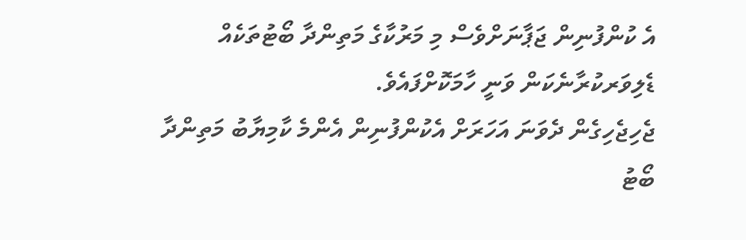އެ ކުންފުނިން ޖަޕާނަށްވެސް މި މަރުކާގެ މަތިންދާ ބޯޓުތަކެއް ޑެލިވަރކުރާނެކަން ވަނީ ހާމަކޮށްފައެވެ.
ޖެހިޖެހިގެން ދެވަނަ އަހަރަށް އެކުންފުނިން އެންމެ ކާމިޔާބު މަތިންދާ ބޯޓު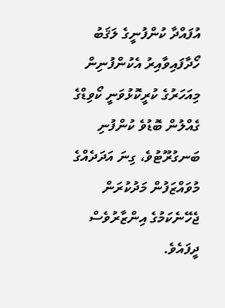އުފައްދާ ކުންފުނީގެ ލަޤަބު ހޯދާފައިވާއިރު އެކުންފުނިން މިއަހަރުގެ ކުރީކޮޅުވަނީ ކޯވިޑްގެ ގެއްލުން ބޮޑުވެ ކުންފުނި ބަނގުރޫޓުވެ، ގިނަ އަދަދެއްގެ މުވައްޒަފުން މަދުކުރަން ޖެހޭނެކަމުގެ އިންޒާރުވެސް ދީފައެވެ.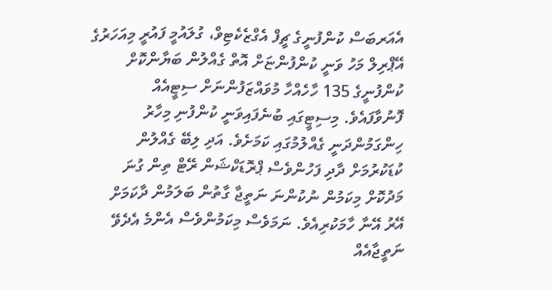އެއަރބަސް ކުންފުނީގެ ޗީފް އެގްޒެކެޓިވް، ގުލައުމީ ފައުރީ މިއަހަރުގެ އޭޕްރިލް މަހު ވަނީ ކުންފުންޏަށް އޮތް ގެއްލުން ބަޔާންކޮށް ކުންފުނީގެ 135 ހާހެއްހާ މުވައްޒަފުންނަށް ސިޓީއެއް ފޮނުވާފައެވެ. މިސިޓީގައި ބުނެފައިވަނީ ކުންފުނި މިހާރު ހިންގަމުންދަނީ ގެއްލުމުގައި ކަމަށެވެ. އަދި ލިބޭ ގެއްލުން ކުޑަކުރުމަށް ދާދި ފަހުންވެސް ޕްރޮޑަކްޝަން ރޭޓް ތިން ގުނަ މަދުކޮށް މިކަމުން ނުކުންނަ ނަތީޖާ ގާތުން ބަލަމުން ދާކަމަށް އޭރު އޭނާ ހާމަކުރިއެވެ. ނަމަވެސް މިކަމުންވެސް އެންމެ އެދެވޭ ނަތީޖާއެއް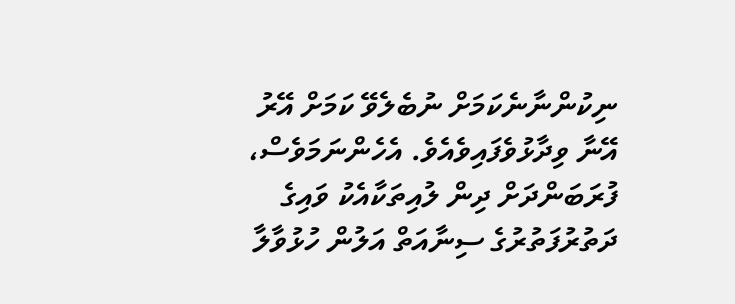ނިކުންނާނެކަމަށް ނުބެލެވޭ ކަމަށް އޭރު އޭނާ ވިދާޅުވެފައިވެއެވެ. އެހެންނަމަވެސް، ފުރަބަންދަށް ދިން ލުއިތަކާއެކު ވައިގެ ދަތުރުފަތުރުގެ ސިނާއަތް އަލުން ހުޅުވާލާ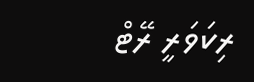ރިކަވަރީ ރޭޓް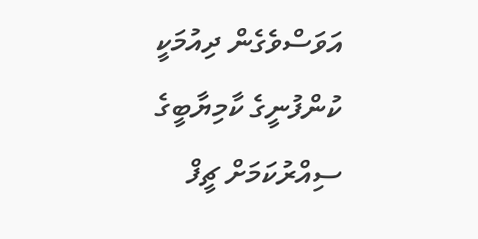އަވަސްވެގެން ދިއުމަކީ ކުންފުނީގެ ކާމިޔާބީގެ ސިއްރުކަމަށް ޗީފް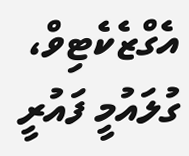އެގްޒެކެޓިވް، ގުލައުމީ ފައުރީ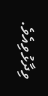ވިދާޅުވިއެވެ.